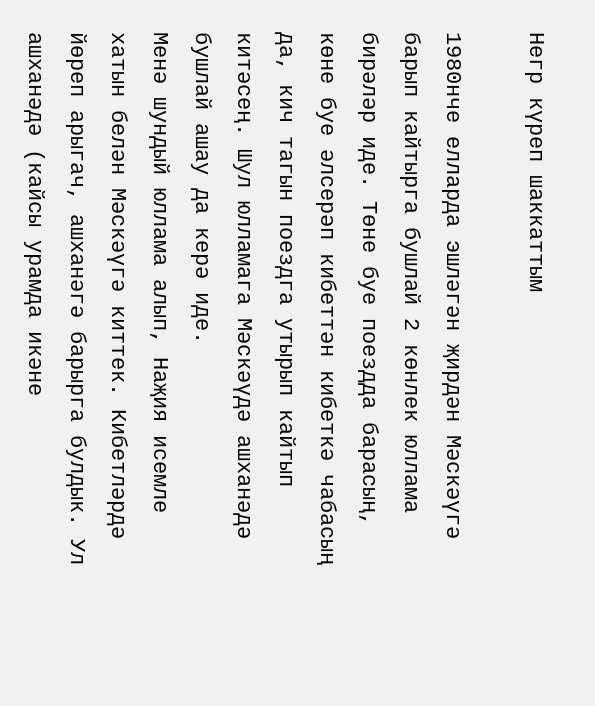Негр күреп шаккаттым

1980нче елларда эшләгән җирдән Мәскәүгә барып кайтырга бушлай 2 көнлек юллама бирәләр иде. Төне буе поездда барасың, көне буе әлсерәп кибеттән кибеткә чабасың да, кич тагын поездга утырып кайтып китәсең. Шул юлламага Мәскәүдә ашханәдә бушлай ашау да керә иде.
Менә шундый юллама алып, Наҗия исемле хатын белән Мәскәүгә киттек. Кибетләрдә йөреп арыгач, ашханәгә барырга булдык. Ул ашханәдә (кайсы урамда икәне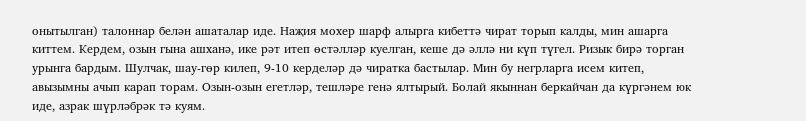онытылган) талоннар белән ашаталар иде. Наҗия мохер шарф алырга кибеттә чират торып калды, мин ашарга киттем. Кердем, озын гына ашханә, ике рәт итеп өстәлләр куелган, кеше дә әллә ни күп түгел. Ризык бирә торган урынга бардым. Шулчак, шау-гөр килеп, 9-10 керделәр дә чиратка бастылар. Мин бу негрларга исем китеп, авызымны ачып карап торам. Озын-озын егетләр, тешләре генә ялтырый. Болай якыннан беркайчан да күргәнем юк иде, азрак шүрләбрәк тә куям.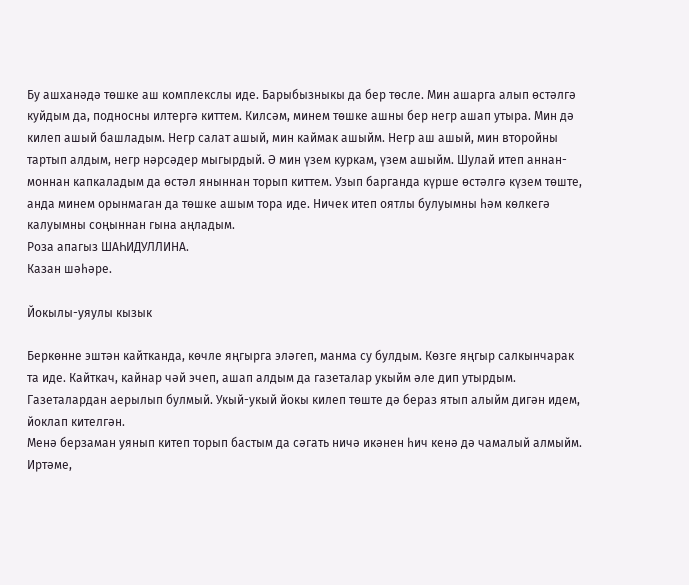Бу ашханәдә төшке аш комплекслы иде. Барыбызныкы да бер төсле. Мин ашарга алып өстәлгә куйдым да, подносны илтергә киттем. Килсәм, минем төшке ашны бер негр ашап утыра. Мин дә килеп ашый башладым. Негр салат ашый, мин каймак ашыйм. Негр аш ашый, мин второйны тартып алдым, негр нәрсәдер мыгырдый. Ә мин үзем куркам, үзем ашыйм. Шулай итеп аннан-моннан капкаладым да өстәл яныннан торып киттем. Узып барганда күрше өстәлгә күзем төште, анда минем орынмаган да төшке ашым тора иде. Ничек итеп оятлы булуымны һәм көлкегә калуымны соңыннан гына аңладым.
Роза апагыз ШАҺИДУЛЛИНА.
Казан шәһәре.

Йокылы-уяулы кызык

Беркөнне эштән кайтканда, көчле яңгырга эләгеп, манма су булдым. Көзге яңгыр салкынчарак та иде. Кайткач, кайнар чәй эчеп, ашап алдым да газеталар укыйм әле дип утырдым. Газеталардан аерылып булмый. Укый-укый йокы килеп төште дә бераз ятып алыйм дигән идем, йоклап кителгән.
Менә берзаман уянып китеп торып бастым да сәгать ничә икәнен һич кенә дә чамалый алмыйм. Иртәме,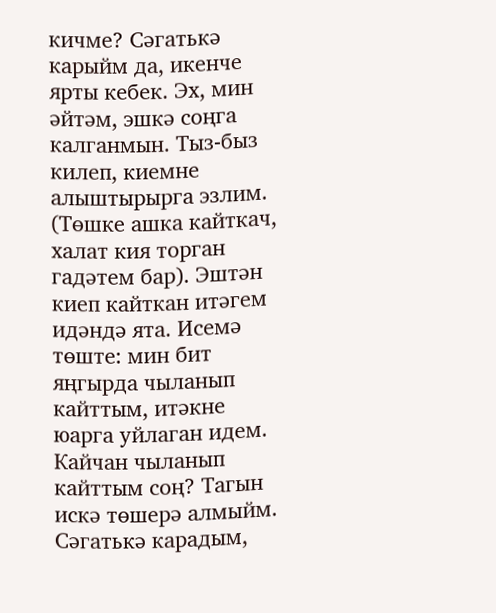кичме? Сәгатькә карыйм да, икенче ярты кебек. Эх, мин әйтәм, эшкә соңга калганмын. Тыз-быз килеп, киемне алыштырырга эзлим. (Төшке ашка кайткач, халат кия торган гадәтем бар). Эштән киеп кайткан итәгем идәндә ята. Исемә төште: мин бит яңгырда чыланып кайттым, итәкне юарга уйлаган идем. Кайчан чыланып кайттым соң? Тагын искә төшерә алмыйм. Сәгатькә карадым,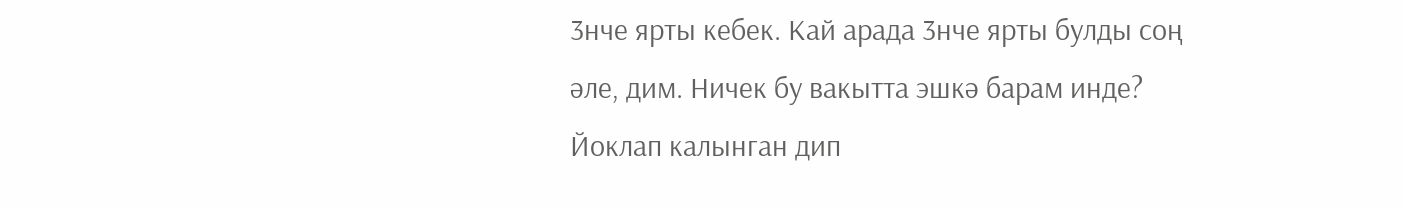3нче ярты кебек. Кай арада 3нче ярты булды соң әле, дим. Ничек бу вакытта эшкә барам инде? Йоклап калынган дип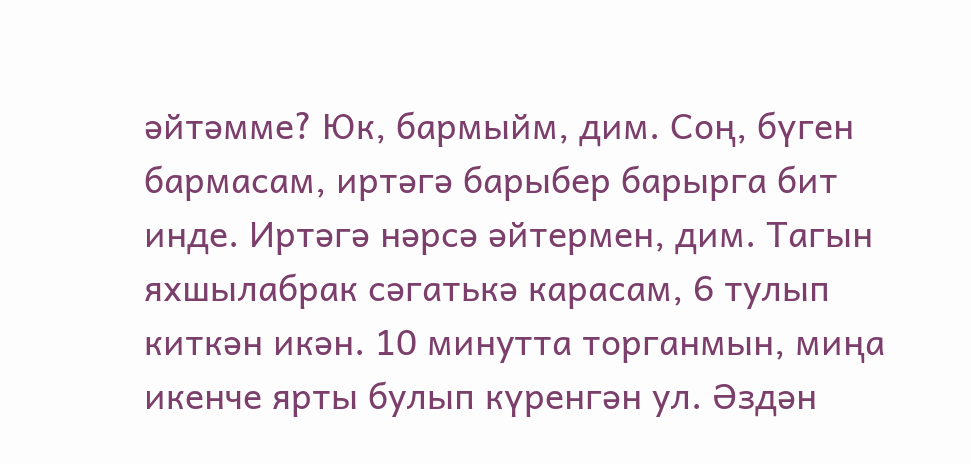әйтәмме? Юк, бармыйм, дим. Соң, бүген бармасам, иртәгә барыбер барырга бит инде. Иртәгә нәрсә әйтермен, дим. Тагын яхшылабрак сәгатькә карасам, 6 тулып киткән икән. 10 минутта торганмын, миңа икенче ярты булып күренгән ул. Әздән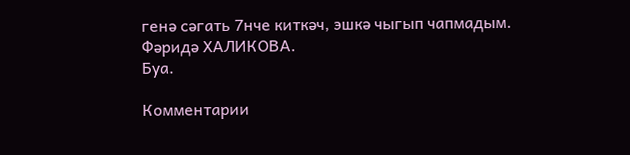генә сәгать 7нче киткәч, эшкә чыгып чапмадым.
Фәридә ХАЛИКОВА.
Буа.

Комментарии